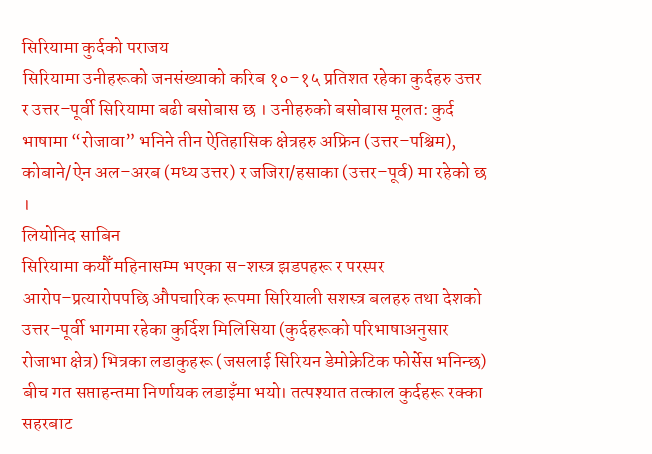सिरियामा कुर्दको पराजय
सिरियामा उनीहरूको जनसंख्याको करिब १०–१५ प्रतिशत रहेका कुर्दहरु उत्तर र उत्तर–पूर्वी सिरियामा बढी बसोबास छ । उनीहरुको बसोबास मूलत: कुर्द भाषामा “रोजावा” भनिने तीन ऐतिहासिक क्षेत्रहरु अफ्रिन (उत्तर–पश्चिम), कोबाने/ऐन अल–अरब (मध्य उत्तर) र जजिरा/हसाका (उत्तर–पूर्व) मा रहेको छ ।
लियोनिद साबिन
सिरियामा कयौँ महिनासम्म भएका स-शस्त्र झडपहरू र परस्पर आरोप–प्रत्यारोपपछि औपचारिक रूपमा सिरियाली सशस्त्र बलहरु तथा देशको उत्तर–पूर्वी भागमा रहेका कुर्दिश मिलिसिया (कुर्दहरूको परिभाषाअनुसार रोजाभा क्षेत्र) भित्रका लडाकुहरू (जसलाई सिरियन डेमोक्रेटिक फोर्सेस भनिन्छ) बीच गत सप्ताहन्तमा निर्णायक लडाइँमा भयो। तत्पश्यात तत्काल कुर्दहरू रक्का सहरबाट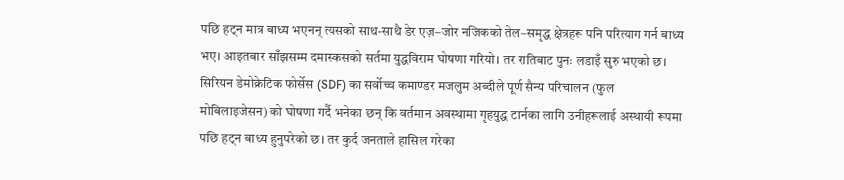पछि हट्न मात्र बाध्य भएनन् त्यसको साथ-साथै डेर एज़–जोर नजिकको तेल–समृद्ध क्षेत्रहरू पनि परित्याग गर्न बाध्य भए। आइतबार साँझसम्म दमास्कसको सर्तमा युद्धविराम घोषणा गरियो। तर रातिबाट पुनः लडाइँ सुरु भएको छ।
सिरियन डेमोक्रेटिक फोर्सेस (SDF) का सर्वोच्च कमाण्डर मजलुम अब्दीले पूर्ण सैन्य परिचालन (फुल मोबिलाइजेसन) को घोषणा गर्दै भनेका छन् कि वर्तमान अवस्थामा गृहयुद्ध टार्नका लागि उनीहरूलाई अस्थायी रूपमा पछि हट्न बाध्य हुनुपरेको छ। तर कुर्द जनताले हासिल गरेका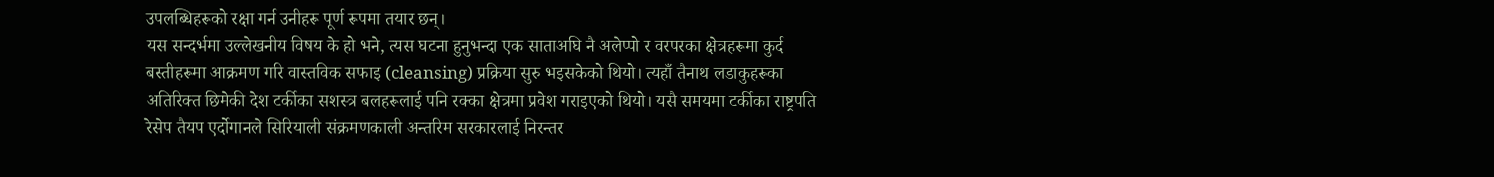उपलब्धिहरूको रक्षा गर्न उनीहरू पूर्ण रूपमा तयार छन्।
यस सन्दर्भमा उल्लेखनीय विषय के हो भने, त्यस घटना हुनुभन्दा एक साताअघि नै अलेप्पो र वरपरका क्षेत्रहरूमा कुर्द बस्तीहरूमा आक्रमण गरि वास्तविक सफाइ (cleansing) प्रक्रिया सुरु भइसकेको थियो। त्यहाँ तैनाथ लडाकुहरूका अतिरिक्त छिमेकी देश टर्कीका सशस्त्र बलहरूलाई पनि रक्का क्षेत्रमा प्रवेश गराइएको थियो। यसै समयमा टर्कीका राष्ट्रपति रेसेप तैयप एर्दोगानले सिरियाली संक्रमणकाली अन्तरिम सरकारलाई निरन्तर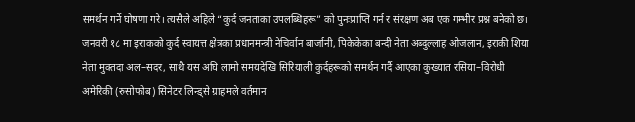समर्थन गर्ने घोषणा गरे। त्यसैले अहिले “कुर्द जनताका उपलब्धिहरू” को पुनःप्राप्ति गर्न र संरक्षण अब एक गम्भीर प्रश्न बनेको छ।
जनवरी १८ मा इराकको कुर्द स्वायत्त क्षेत्रका प्रधानमन्त्री नेचिर्वान बार्जानी, पिकेकेका बन्दी नेता अब्दुल्लाह ओजलान, इराकी शिया नेता मुक्तदा अल–सदर, साथै यस अघि लामो समयदेखि सिरियाली कुर्दहरूको समर्थन गर्दै आएका कुख्यात रसिया–विरोधी अमेरिकी (रुसोफोब) सिनेटर लिन्ड्से ग्राहमले वर्तमान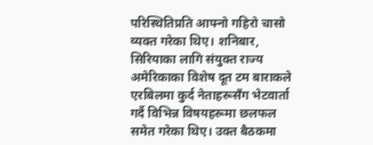परिस्थितिप्रति आफ्नो गहिरो चासो व्यक्त गरेका थिए। शनिबार, सिरियाका लागि संयुक्त राज्य अमेरिकाका विशेष दूत टम बाराकले एरबिलमा कुर्द नेताहरूसँग भेटवार्ता गर्दै विभिन्न विषयहरूमा छलफल समेत गरेका थिए। उक्त बैठकमा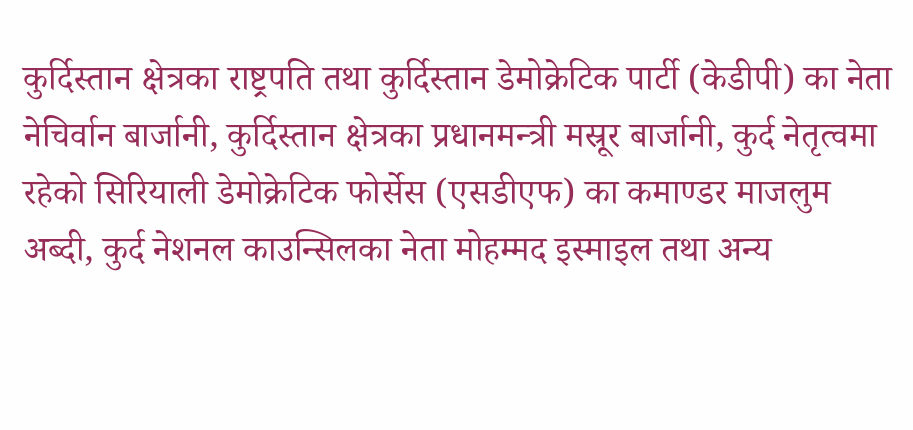कुर्दिस्तान क्षेत्रका राष्ट्रपति तथा कुर्दिस्तान डेमोक्रेटिक पार्टी (केडीपी) का नेता नेचिर्वान बार्जानी, कुर्दिस्तान क्षेत्रका प्रधानमन्त्री मस्रूर बार्जानी, कुर्द नेतृत्वमा रहेको सिरियाली डेमोक्रेटिक फोर्सेस (एसडीएफ) का कमाण्डर माजलुम अब्दी, कुर्द नेशनल काउन्सिलका नेता मोहम्मद इस्माइल तथा अन्य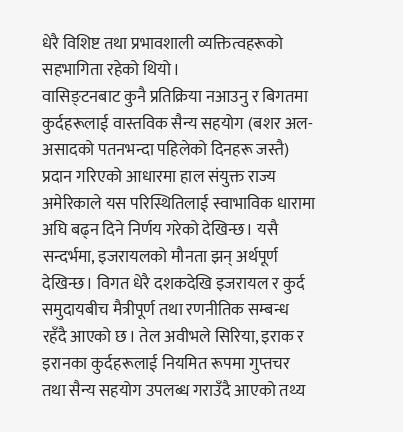धेरै विशिष्ट तथा प्रभावशाली व्यक्तित्वहरूको सहभागिता रहेको थियो।
वासिङ्टनबाट कुनै प्रतिक्रिया नआउनु र बिगतमा कुर्दहरूलाई वास्तविक सैन्य सहयोग (बशर अल-असादको पतनभन्दा पहिलेको दिनहरू जस्तै) प्रदान गरिएको आधारमा हाल संयुक्त राज्य अमेरिकाले यस परिस्थितिलाई स्वाभाविक धारामा अघि बढ्न दिने निर्णय गरेको देखिन्छ। यसै सन्दर्भमा, इजरायलको मौनता झन् अर्थपूर्ण देखिन्छ। विगत धेरै दशकदेखि इजरायल र कुर्द समुदायबीच मैत्रीपूर्ण तथा रणनीतिक सम्बन्ध रहँदै आएको छ। तेल अवीभले सिरिया, इराक र इरानका कुर्दहरूलाई नियमित रूपमा गुप्तचर तथा सैन्य सहयोग उपलब्ध गराउँदै आएको तथ्य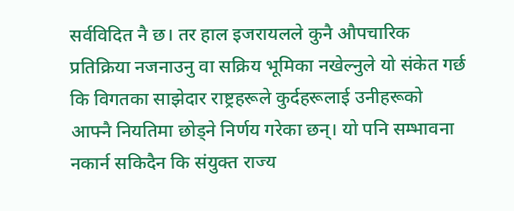सर्वविदित नै छ। तर हाल इजरायलले कुनै औपचारिक प्रतिक्रिया नजनाउनु वा सक्रिय भूमिका नखेल्नुले यो संकेत गर्छ कि विगतका साझेदार राष्ट्रहरूले कुर्दहरूलाई उनीहरूको आफ्नै नियतिमा छोड्ने निर्णय गरेका छन्। यो पनि सम्भावना नकार्न सकिदैन कि संयुक्त राज्य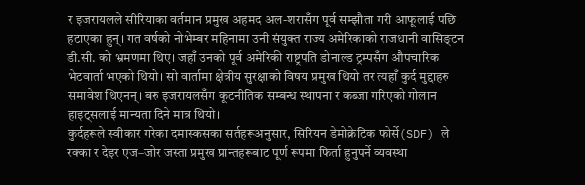र इजरायलले सीरियाका वर्तमान प्रमुख अहमद अल-शरासँग पूर्व सम्झौता गरी आफूलाई पछि हटाएका हुन्। गत वर्षको नोभेम्बर महिनामा उनी संयुक्त राज्य अमेरिकाको राजधानी वासिङ्टन डी.सी. को भ्रमणमा थिए। जहाँ उनको पूर्व अमेरिकी राष्ट्रपति डोनाल्ड ट्रम्पसँग औपचारिक भेटवार्ता भएको थियो। सो वार्तामा क्षेत्रीय सुरक्षाको विषय प्रमुख थियो तर त्यहाँ कुर्द मुद्दाहरु समावेश थिएनन्। बरु इजरायलसँग कूटनीतिक सम्बन्ध स्थापना र कब्जा गरिएको गोलान हाइट्सलाई मान्यता दिने मात्र थियो।
कुर्दहरूले स्वीकार गरेका दमास्कसका सर्तहरूअनुसार, सिरियन डेमोक्रेटिक फोर्से(SDF) ले रक्का र देइर एज–जोर जस्ता प्रमुख प्रान्तहरूबाट पूर्ण रूपमा फिर्ता हुनुपर्ने व्यवस्था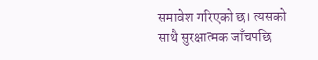समावेश गरिएको छ। त्यसको साथै सुरक्षात्मक जाँचपछि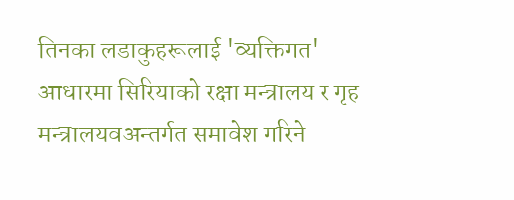तिनका लडाकुहरूलाई 'व्यक्तिगत' आधारमा सिरियाको रक्षा मन्त्रालय र गृह मन्त्रालयवअन्तर्गत समावेश गरिने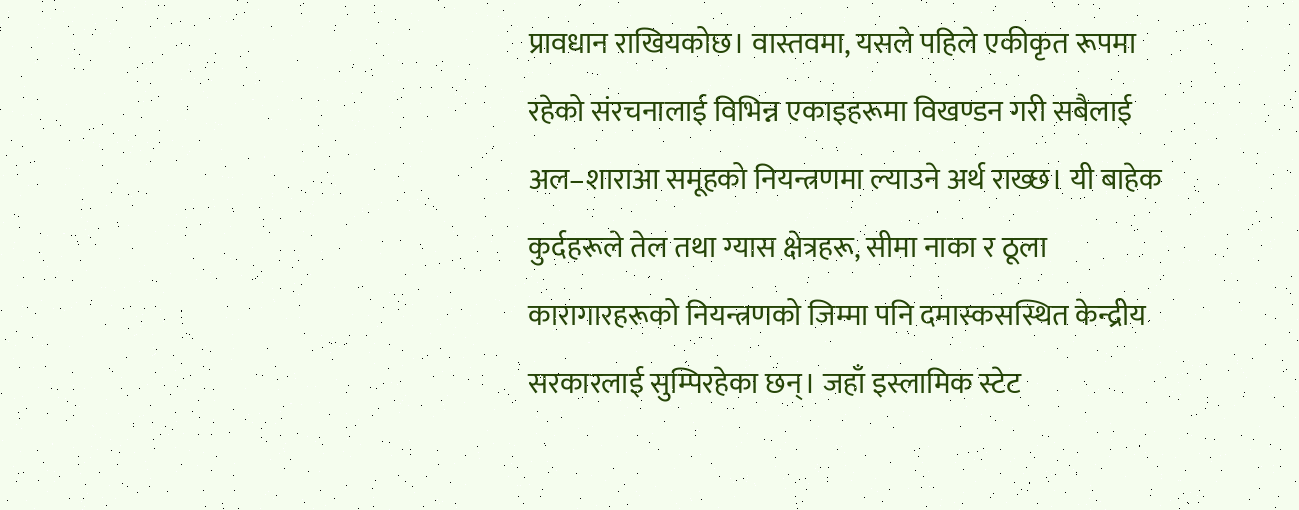प्रावधान राखियकोछ। वास्तवमा, यसले पहिले एकीकृत रूपमा रहेको संरचनालाई विभिन्न एकाइहरूमा विखण्डन गरी सबैलाई अल–शाराआ समूहको नियन्त्रणमा ल्याउने अर्थ राख्छ। यी बाहेक कुर्दहरूले तेल तथा ग्यास क्षेत्रहरू, सीमा नाका र ठूला कारागारहरूको नियन्त्रणको जिम्मा पनि दमास्कसस्थित केन्द्रीय सरकारलाई सुम्पिरहेका छन्। जहाँ इस्लामिक स्टेट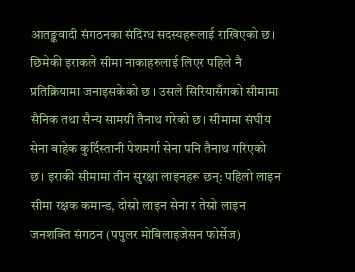आतङ्कवादी संगठनका संदिग्ध सदस्यहरूलाई राखिएको छ।
छिमेकी इराकले सीमा नाकाहरुलाई लिएर पहिले नै प्रतिक्रियामा जनाइसकेको छ । उसले सिरियासँगको सीमामा सैनिक तथा सैन्य सामग्री तैनाथ गरेको छ। सीमामा संघीय सेना बाहेक कुर्दिस्तानी पेशमर्गा सेना पनि तैनाथ गरिएको छ। इराकी सीमामा तीन सुरक्षा लाइनहरू छन्: पहिलो लाइन सीमा रक्षक कमान्ड, दोस्रो लाइन सेना र तेस्रो लाइन जनशक्ति संगठन (पपुलर मोबिलाइजेसन फोर्सेज)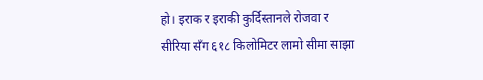हो। इराक र इराकी कुर्दिस्तानले रोजवा र सीरिया सँग ६१८ किलोमिटर लामो सीमा साझा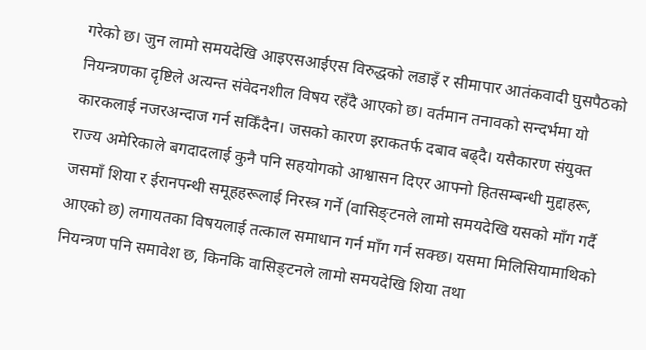गरेको छ। जुन लामो समयदेखि आइएसआईएस विरुद्धको लडाइँ र सीमापार आतंकवादी घुसपैठको नियन्त्रणका दृष्टिले अत्यन्त संवेदनशील विषय रहँदै आएको छ। वर्तमान तनावको सन्दर्भमा यो कारकलाई नजरअन्दाज गर्न सकिँदैन। जसको कारण इराकतर्फ दबाव बढ्दै। यसैकारण संयुक्त राज्य अमेरिकाले बगदादलाई कुनै पनि सहयोगको आश्वासन दिएर आफ्नो हितसम्बन्धी मुद्दाहरू, जसमाँ शिया र ईरानपन्थी समूहहरूलाई निरस्त्र गर्ने (वासिङ्टनले लामो समयदेखि यसको माँग गर्दै आएको छ) लगायतका विषयलाई तत्काल समाधान गर्न माँग गर्न सक्छ। यसमा मिलिसियामाथिको नियन्त्रण पनि समावेश छ, किनकि वासिङ्टनले लामो समयदेखि शिया तथा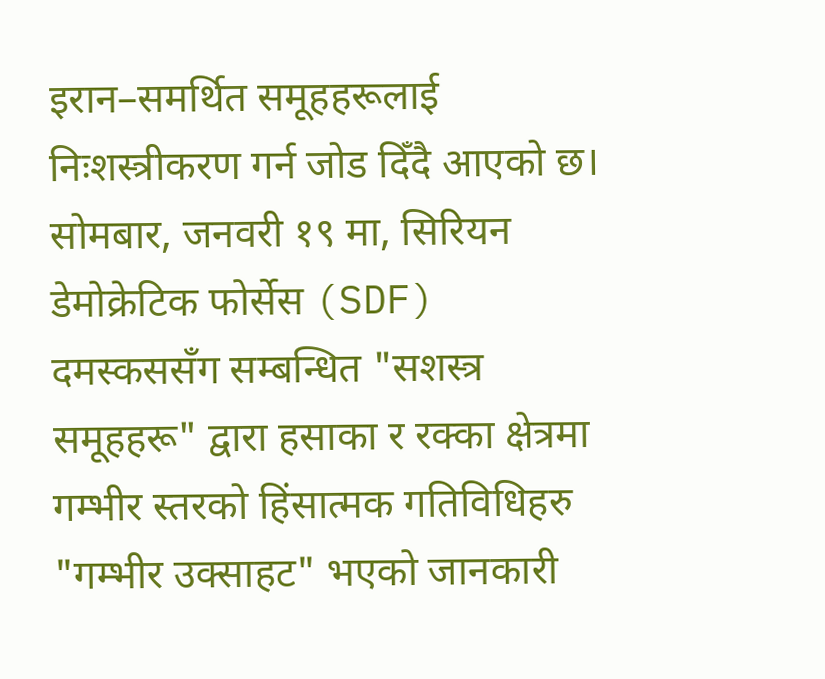इरान–समर्थित समूहहरूलाई निःशस्त्रीकरण गर्न जोड दिँदै आएको छ।
सोमबार, जनवरी १९ मा, सिरियन डेमोक्रेटिक फोर्सेस (SDF) दमस्कससँग सम्बन्धित "सशस्त्र समूहहरू" द्वारा हसाका र रक्का क्षेत्रमा गम्भीर स्तरको हिंसात्मक गतिविधिहरु "गम्भीर उक्साहट" भएको जानकारी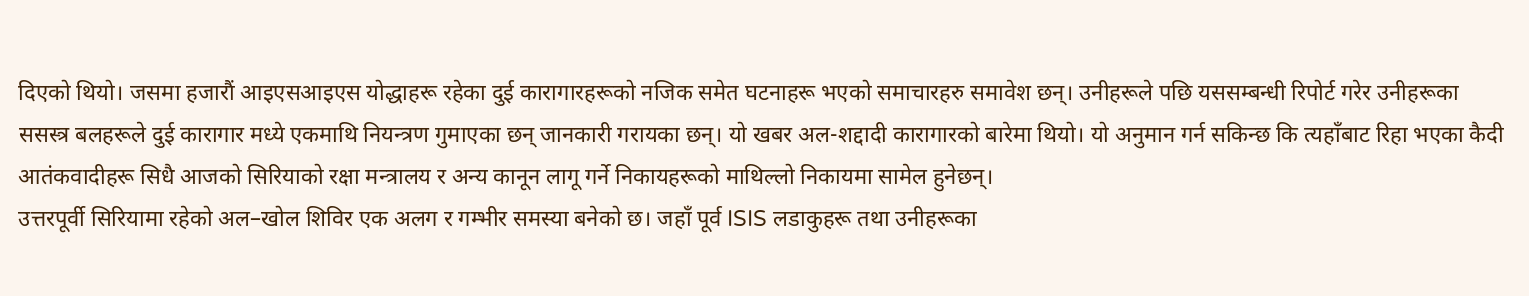दिएको थियो। जसमा हजारौं आइएसआइएस योद्धाहरू रहेका दुई कारागारहरूको नजिक समेत घटनाहरू भएको समाचारहरु समावेश छन्। उनीहरूले पछि यससम्बन्धी रिपोर्ट गरेर उनीहरूका ससस्त्र बलहरूले दुई कारागार मध्ये एकमाथि नियन्त्रण गुमाएका छन् जानकारी गरायका छन्। यो खबर अल-शद्दादी कारागारको बारेमा थियो। यो अनुमान गर्न सकिन्छ कि त्यहाँबाट रिहा भएका कैदी आतंकवादीहरू सिधै आजको सिरियाको रक्षा मन्त्रालय र अन्य कानून लागू गर्ने निकायहरूको माथिल्लो निकायमा सामेल हुनेछन्।
उत्तरपूर्वी सिरियामा रहेको अल–खोल शिविर एक अलग र गम्भीर समस्या बनेको छ। जहाँ पूर्व ISIS लडाकुहरू तथा उनीहरूका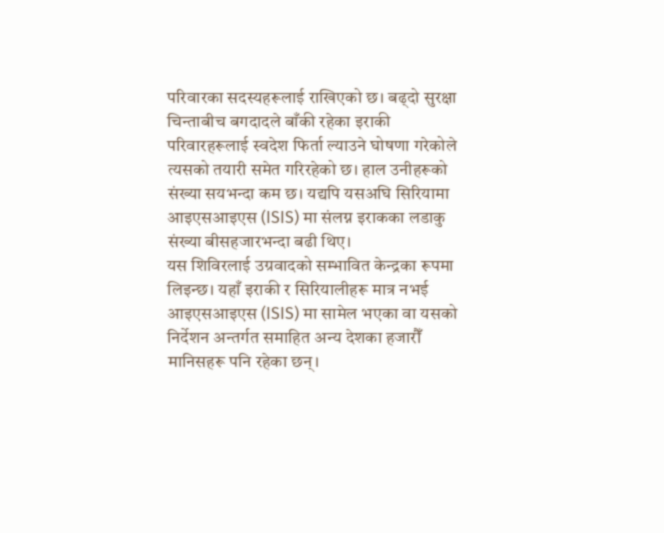परिवारका सदस्यहरूलाई राखिएको छ। बढ्दो सुरक्षा चिन्ताबीच बगदादले बाँकी रहेका इराकी परिवारहरूलाई स्वदेश फिर्ता ल्याउने घोषणा गरेकोले त्यसको तयारी समेत गरिरहेको छ। हाल उनीहरूको संख्या सयभन्दा कम छ। यद्यपि यसअघि सिरियामा आइएसआइएस (ISIS) मा संलग्न इराकका लडाकु संख्या बीसहजारभन्दा बढी थिए।
यस शिविरलाई उग्रवादको सम्भावित केन्द्रका रूपमा लिइन्छ। यहाँ इराकी र सिरियालीहरू मात्र नभई आइएसआइएस (ISIS) मा सामेल भएका वा यसको निर्देशन अन्तर्गत समाहित अन्य देशका हजारौँ मानिसहरू पनि रहेका छन्।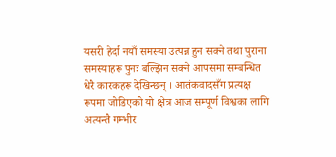यसरी हेर्दा नयाँ समस्या उत्पन्न हुन सक्ने तथा पुराना समस्याहरू पुनः बल्झिन सक्ने आपसमा सम्बन्धित धेरै कारकहरू देखिन्छन् । आतंकवादसँग प्रत्यक्ष रूपमा जोडिएको यो क्षेत्र आज सम्पूर्ण विश्वका लागि अत्यन्तै गम्भीर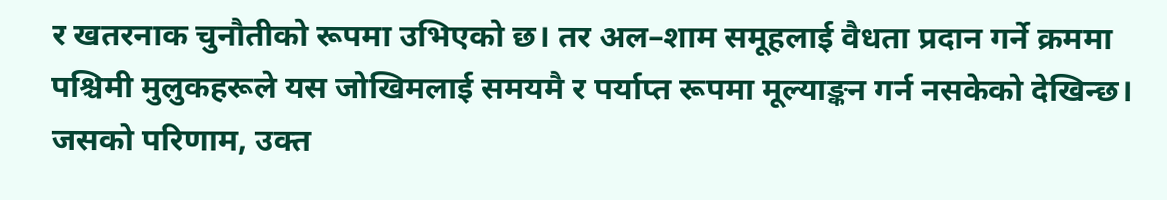र खतरनाक चुनौतीको रूपमा उभिएको छ। तर अल–शाम समूहलाई वैधता प्रदान गर्ने क्रममा पश्चिमी मुलुकहरूले यस जोखिमलाई समयमै र पर्याप्त रूपमा मूल्याङ्कन गर्न नसकेको देखिन्छ। जसको परिणाम, उक्त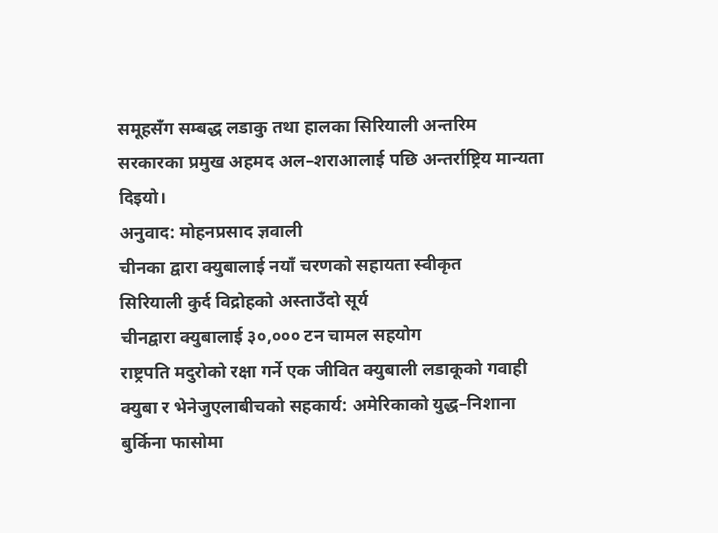समूहसँग सम्बद्ध लडाकु तथा हालका सिरियाली अन्तरिम सरकारका प्रमुख अहमद अल–शराआलाई पछि अन्तर्राष्ट्रिय मान्यता दिइयो।
अनुवाद: मोहनप्रसाद ज्ञवाली
चीनका द्वारा क्युबालाई नयाँ चरणको सहायता स्वीकृत
सिरियाली कुर्द विद्रोहको अस्ताउँदो सूर्य
चीनद्वारा क्युबालाई ३०,००० टन चामल सहयोग
राष्ट्रपति मदुरोको रक्षा गर्ने एक जीवित क्युबाली लडाकूको गवाही
क्युबा र भेनेजुएलाबीचको सहकार्य: अमेरिकाको युद्ध–निशाना
बुर्किना फासोमा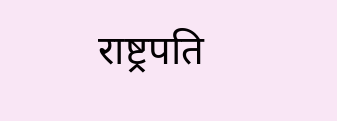राष्ट्रपति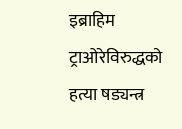इब्राहिम ट्राओरेविरुद्धको हत्या षड्यन्त्र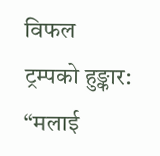विफल
ट्रम्पको हुङ्कार: “मलाई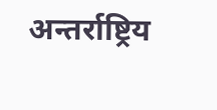अन्तर्राष्ट्रिय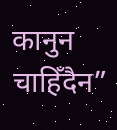कानुन चाहिँदैन”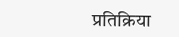प्रतिक्रिया